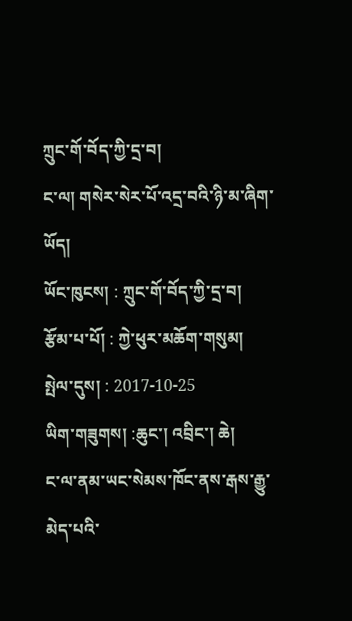ཀྲུང་གོ་བོད་ཀྱི་དྲ་བ།
ང་ལ། གསེར་སེར་པོ་འདྲ་བའི་ཉི་མ་ཞིག་ཡོད།
ཡོང་ཁུངས། : ཀྲུང་གོ་བོད་ཀྱི་དྲ་བ།   རྩོམ་པ་པོ། : ཀྱེ་ཕུར་མཆོག་གསུམ།   སྤེལ་དུས། : 2017-10-25
ཡིག་གཟུགས། :ཆུང་། འབྲིང་། ཆེ།
ང་ལ་ནམ་ཡང་སེམས་ཁོང་ནས་རྒས་རྒྱུ་མེད་པའི་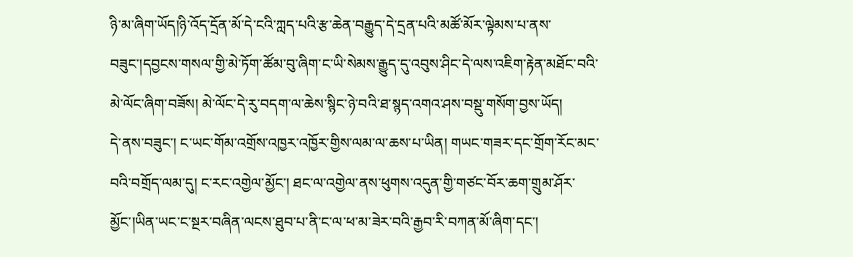ཉི་མ་ཞིག་ཡོད།ཉི་འོད་དྲོན་མོ་དེ་ངའི་ཀླད་པའི་རྩ་ཆེན་བརྒྱུད་དེ་དྲན་པའི་མཚོ་མོར་ལྟེམས་པ་ནས་བཟུང་།དབྱངས་གསལ་གྱི་མེ་ཏོག་ཚོམ་བུ་ཞིག་ང་ཡི་སེམས་རྒྱུད་དུ་འབུས་ཤིང་དེ་ལས་འཇིག་རྟེན་མཐོང་བའི་མེ་ལོང་ཞིག་བཟོས། མེ་ལོང་དེ་རུ་བདག་ལ་ཆེས་སྙིང་ཉེ་བའི་ཐ་སྙད་འགའ་ཤས་བསྡུ་གསོག་བྱས་ཡོད།
དེ་ནས་བཟུང་། ང་ཡང་གོམ་འགྲོས་འཁྱར་འཁྱོར་གྱིས་ལམ་ལ་ཆས་པ་ཡིན། གཡང་གཟར་དང་གྲོག་རོང་མང་བའི་བགྲོད་ལམ་དུ། ང་རང་འགྱེལ་མྱོང་། ཐང་ལ་འགྱེལ་ནས་ཕུགས་འདུན་གྱི་གཙང་བོར་ཆག་གྲུམ་ཤོར་མྱོང་།ཡིན་ཡང་ང་སྔར་བཞིན་ལངས་ཐུབ་པ་ནི་ང་ལ་ཕ་མ་ཟེར་བའི་རྒྱབ་རི་བཀན་མོ་ཞིག་དང་།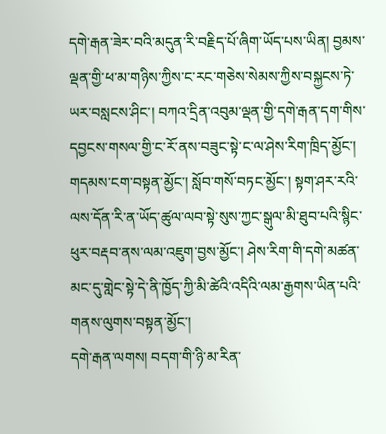དགེ་རྒན་ཟེར་བའི་མདུན་རི་བརྗིད་པོ་ཞིག་ཡོད་པས་ཡིན། བྱམས་ལྡན་གྱི་ཕ་མ་གཉིས་ཀྱིས་ང་རང་གཅེས་སེམས་ཀྱིས་བསྐྱངས་ཏེ་ཡར་བསླངས་ཤིང་། བཀའ་དྲིན་འབུམ་ལྡན་གྱི་དགེ་རྒན་དག་གིས་དབྱངས་གསལ་གྱི་ང་རོ་ནས་བཟུང་སྟེ་ང་ལ་ཤེས་རིག་ཁྲིད་མྱོང་། གདམས་ངག་བསྟན་མྱོང་། སློབ་གསོ་བཏང་མྱོང་། སྟག་ཤར་རའི་ལས་དོན་རི་ན་ཡོད་ཚུལ་ལབ་སྟེ་སུས་ཀྱང་སྒུལ་མི་ཐུབ་པའི་སྙིང་ཕུར་བརྡབ་ནས་ལམ་འཇུག་བྱས་མྱོང་། ཤེས་རིག་གི་དགེ་མཚན་མང་དུ་གླེང་སྟེ་དེ་ནི་ཁྱོད་ཀྱི་མི་ཚེའི་འདིའི་ལམ་རྒྱགས་ཡིན་པའི་གནས་ལུགས་བསྟན་མྱོང་།
དགེ་རྒན་ལགས། བདག་གི་ཉི་མ་རིན་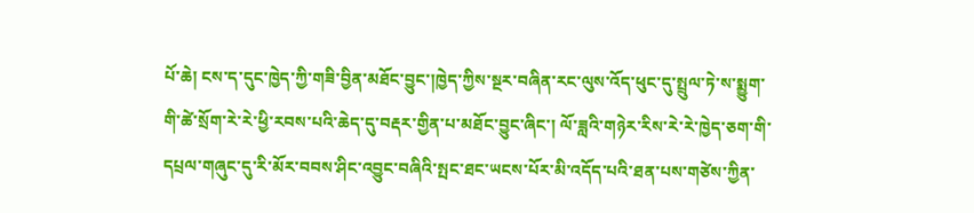པོ་ཆེ། ངས་ད་དུང་ཁྱེད་ཀྱི་གཟི་བྱིན་མཐོང་བྱུང་།ཁྱེད་ཀྱིས་སྔར་བཞིན་རང་ལུས་འོད་ཕུང་དུ་སྤྲུལ་ཏེ་ས་སྨྱུག་གི་ཚེ་སྲོག་རེ་རེ་ཕྱི་རབས་པའི་ཆེད་དུ་བརྡར་གྱིན་པ་མཐོང་བྱུང་ཞིང་། ལོ་ཟླའི་གཉེར་རིས་རེ་རེ་ཁྱེད་ཅག་གི་དཔྲལ་གཞུང་དུ་རི་མོར་བབས་ཤིང་འབྱུང་བཞིའི་སྤང་ཐང་ཡངས་པོར་མི་འདོད་པའི་ཐན་པས་གཙེས་ཀྱིན་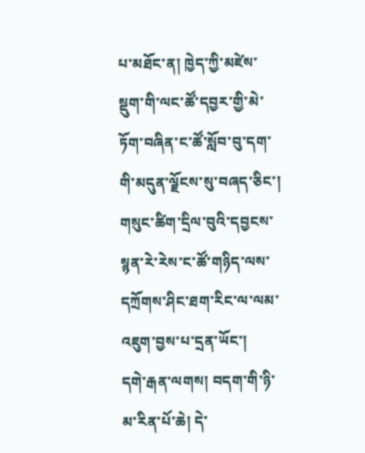པ་མཐོང་ན། ཁྱེད་ཀྱི་མཛེས་སྡུག་གི་ལང་ཚོ་དབྱར་གྱི་མེ་ཏོག་བཞིན་ང་ཚོ་སློབ་བུ་དག་གི་མདུན་ལྗོངས་སུ་བཞད་ཅིང་། གསུང་ཚིག་དྲིལ་བུའི་དབྱངས་སྙན་རེ་རེས་ང་ཚོ་གཉིད་ལས་དཀྲོགས་ཤིང་ཐག་རིང་ལ་ལམ་འཇུག་བྱས་པ་དྲན་ཡོང་།
དགེ་རྒན་ལགས། བདག་གི་ཉི་མ་རིན་པོ་ཆེ། དེ་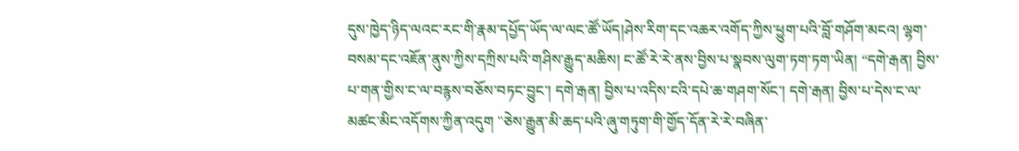དུས་ཁྱེད་ཉིད་ལའང་རང་གི་རྣམ་དཔྱོད་ཡོད་ལ་ལང་ཚོ་ཡོད།ཤེས་རིག་དང་འཆར་འགོད་ཀྱིས་ཕྱུག་པའི་བློ་གཤོག་མངའ། ལྷག་བསམ་དང་འཇོན་ནུས་ཀྱིས་དཀྲིས་པའི་གཤིས་རྒྱུད་མཆིས། ང་ཚོ་རེ་རེ་ནས་བྱིས་པ་སྣབས་ལུག་ཏག་ཏག་ཡིན། “དགེ་རྒན། བྱིས་པ་གན་གྱིས་ང་ལ་བརྙས་བཅོས་བཏང་བྱུང་། དགེ་རྒན། བྱིས་པ་འདིས་ངའི་དཔེ་ཆ་གཤག་སོང་། དགེ་རྒན། བྱིས་པ་དེས་ང་ལ་མཚང་མིང་འདོགས་ཀྱིན་འདུག "ཅེས་རྒྱུན་མི་ཆད་པའི་ཞུ་གཏུག་གི་གྱོད་དོན་རེ་རེ་བཞིན་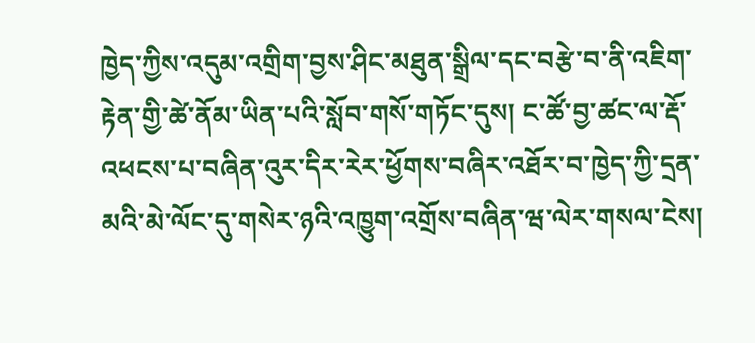ཁྱེད་ཀྱིས་འདུམ་འགྲིག་བྱས་ཤིང་མཐུན་སྒྲིལ་དང་བརྩེ་བ་ནི་འཇིག་རྟེན་གྱི་ཚེ་ནོམ་ཡིན་པའི་སློབ་གསོ་གཏོང་དུས། ང་ཚོ་བྱ་ཚང་ལ་རྡོ་འཕངས་པ་བཞིན་འུར་དིར་རེར་ཕྱོགས་བཞིར་འཐོར་བ་ཁྱེད་ཀྱི་དྲན་མའི་མེ་ལོང་དུ་གསེར་ཉའི་འཁྱུག་འགྲོས་བཞིན་ཝ་ལེར་གསལ་ངེས།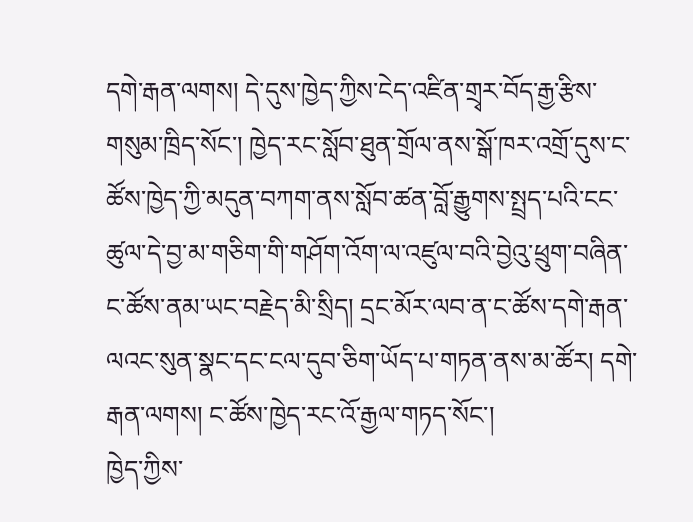དགེ་རྒན་ལགས། དེ་དུས་ཁྱེད་ཀྱིས་ངེད་འཛིན་གྲྭར་བོད་རྒྱ་རྩིས་གསུམ་ཁྲིད་སོང་། ཁྱེད་རང་སློབ་ཐུན་གྲོལ་ནས་སྒོ་ཁར་འགྲོ་དུས་ང་ཚོས་ཁྱེད་ཀྱི་མདུན་བཀག་ནས་སློབ་ཚན་བློ་རྒྱུགས་སྤྲད་པའི་ངང་ཚུལ་དེ་བྱ་མ་གཅིག་གི་གཤོག་འོག་ལ་འཛུལ་བའི་བྱེའུ་ཕྲུག་བཞིན་ང་ཚོས་ནམ་ཡང་བརྗེད་མི་སྲིད། དྲང་མོར་ལབ་ན་ང་ཚོས་དགེ་རྒན་ལའང་སུན་སྣང་དང་ངལ་དུབ་ཅིག་ཡོད་པ་གཏན་ནས་མ་ཚོར། དགེ་རྒན་ལགས། ང་ཚོས་ཁྱེད་རང་འོ་རྒྱལ་གཏད་སོང་།
ཁྱེད་ཀྱིས་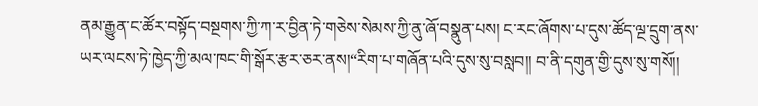ནམ་རྒྱུན་ང་ཚོར་བསྟོད་བསྔགས་ཀྱི་ཀ་ར་བྱིན་ཏེ་གཅེས་སེམས་ཀྱི་ནུ་ཞོ་བསྣུན་པས། ང་རང་ཞོགས་པ་དུས་ཚོད་ལྔ་དྲུག་ནས་ཡར་ལངས་ཏེ་ཁྱེད་ཀྱི་མལ་ཁང་གི་སྒོར་རྩར་ཅར་ནས།“རིག་པ་གཞོན་པའི་དུས་སུ་བསླབ།། བ་ནི་དགུན་གྱི་དུས་སུ་གསོ།།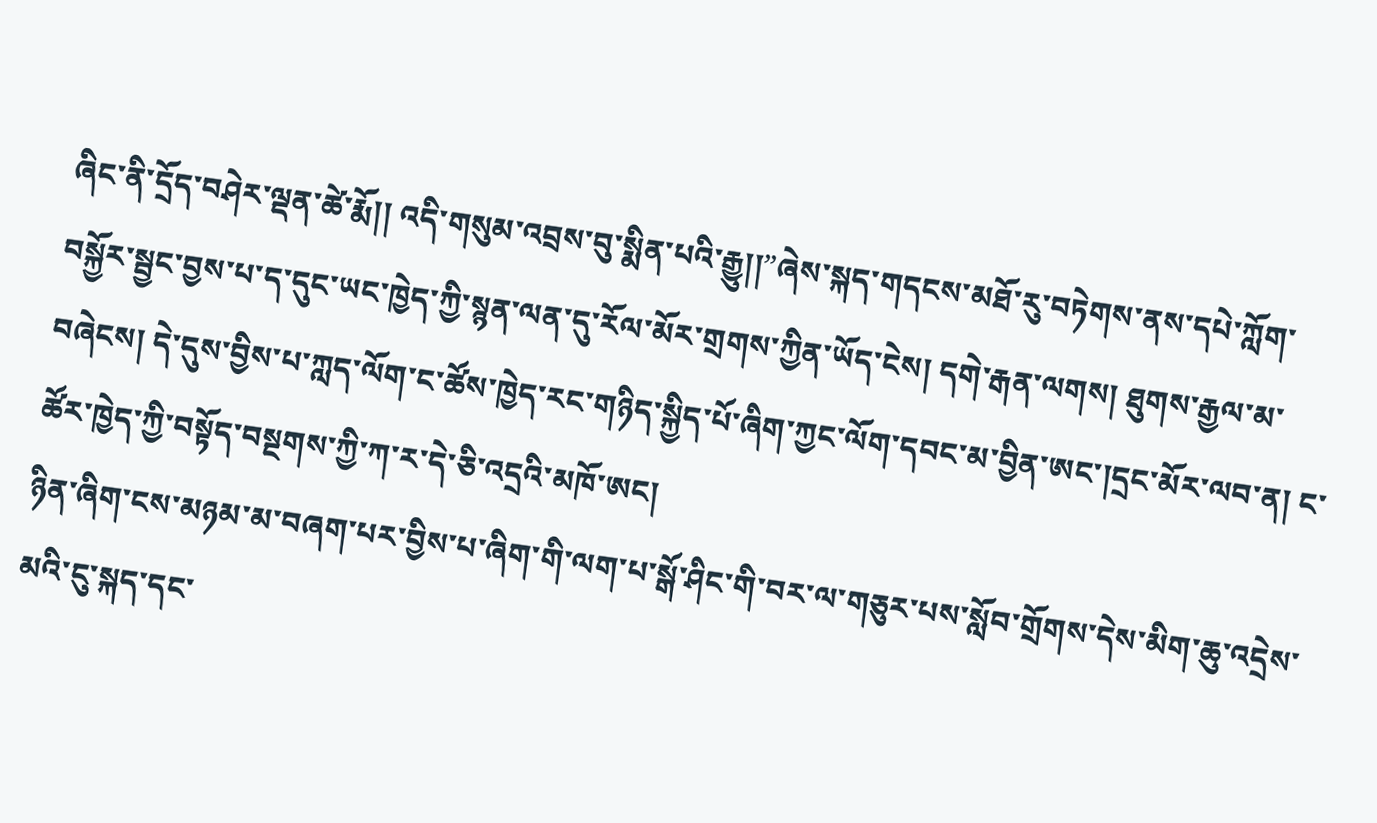ཞིང་ནི་དྲོད་བཤེར་ལྡན་ཚེ་རྨོ།། འདི་གསུམ་འབྲས་བུ་སྨིན་པའི་རྒྱུ།།”ཞེས་སྐད་གདངས་མཐོ་རུ་བཏེགས་ནས་དཔེ་ཀློག་བསྐྱོར་སྦྱང་བྱས་པ་ད་དུང་ཡང་ཁྱེད་ཀྱི་སྙན་ལན་དུ་རོལ་མོར་གྲགས་ཀྱིན་ཡོད་ངེས། དགེ་རྒན་ལགས། ཐུགས་རྒྱལ་མ་བཞེངས། དེ་དུས་བྱིས་པ་ཀླད་ལོག་ང་ཚོས་ཁྱེད་རང་གཉིད་སྐྱིད་པོ་ཞིག་ཀྱང་ལོག་དབང་མ་བྱིན་ཨང་།དྲང་མོར་ལབ་ན། ང་ཚོར་ཁྱེད་ཀྱི་བསྟོད་བསྔགས་ཀྱི་ཀ་ར་དེ་ཅི་འདྲའི་མཁོ་ཨང།
ཉིན་ཞིག་ངས་མཉམ་མ་བཞག་པར་བྱིས་པ་ཞིག་གི་ལག་པ་སྒོ་ཤིང་གི་བར་ལ་གཅུར་པས་སློབ་གྲོགས་དེས་མིག་ཆུ་འདྲེས་མའི་ངུ་སྐད་དང་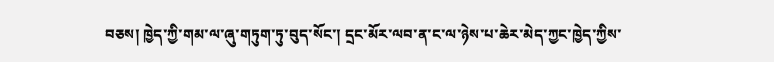བཅས། ཁྱེད་ཀྱི་གམ་ལ་ཞུ་གཏུག་ཏུ་བུད་སོང་། དྲང་མོར་ལབ་ན་ང་ལ་ཉེས་པ་ཆེར་མེད་ཀྱང་ཁྱེད་ཀྱིས་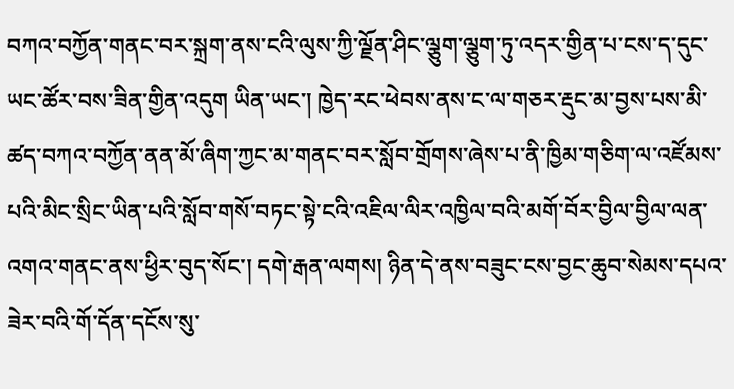བཀའ་བཀྱོན་གནང་བར་སྐྲག་ནས་ངའི་ལུས་ཀྱི་ལྗོན་ཤིང་ལྕུག་ལྕུག་ཏུ་འདར་གྱིན་པ་ངས་ད་དུང་ཡང་ཚོར་བས་ཟིན་གྱིན་འདུག ཡིན་ཡང་། ཁྱེད་རང་ཕེབས་ནས་ང་ལ་གཅར་རྡུང་མ་བྱས་པས་མི་ཚད་བཀའ་བཀྱོན་ནན་མོ་ཞིག་ཀྱང་མ་གནང་བར་སློབ་གྲོགས་ཞེས་པ་ནི་ཁྱིམ་གཅིག་ལ་འཛོམས་པའི་མིང་སྲིང་ཡིན་པའི་སློབ་གསོ་བཏང་སྟེ་ངའི་འཇིལ་ལིར་འཁྱིལ་བའི་མགོ་བོར་བྱིལ་བྱིལ་ལན་འགའ་གནང་ནས་ཕྱིར་བུད་སོང་། དགེ་རྒན་ལགས། ཉིན་དེ་ནས་བཟུང་ངས་བྱང་ཆུབ་སེམས་དཔའ་ཟེར་བའི་གོ་དོན་དངོས་སུ་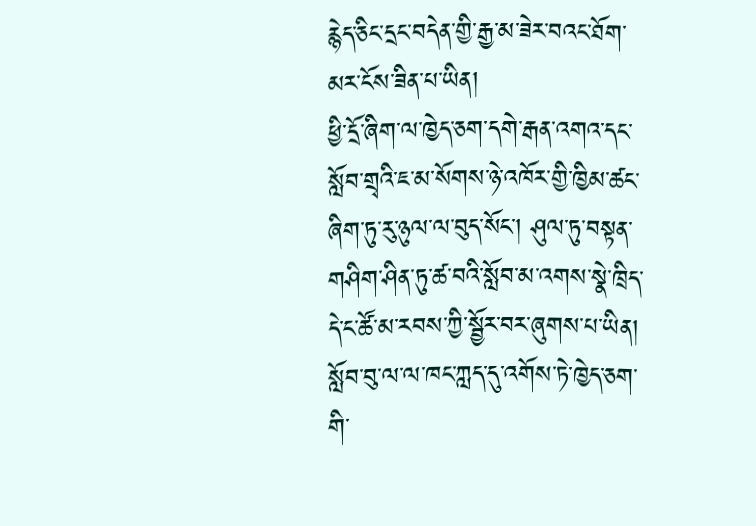རྙེད་ཅིང་དྲང་བདེན་གྱི་རྒྱ་མ་ཟེར་བའང་ཐོག་མར་ངོས་ཟིན་པ་ཡིན།
ཕྱི་དྲོ་ཞིག་ལ་ཁྱེད་ཅག་དགེ་རྒན་འགའ་དང་སློབ་གྲྭའི་ཇ་མ་སོགས་ཉེ་འཁོར་གྱི་ཁྱིམ་ཚང་ཞིག་ཏུ་རུ་ཉུལ་ལ་བུད་སོང་། ཤུལ་ཏུ་བསྟན་གཤིག་ཤིན་ཏུ་ཚ་བའི་སློབ་མ་འགས་སྣེ་ཁྲིད་དེ་ང་ཚོ་མ་རབས་ཀྱི་སྦྱོར་བར་ཞུགས་པ་ཡིན། སློབ་བུ་ལ་ལ་ཁང་ཀླད་དུ་འགོས་ཏེ་ཁྱེད་ཅག་གི་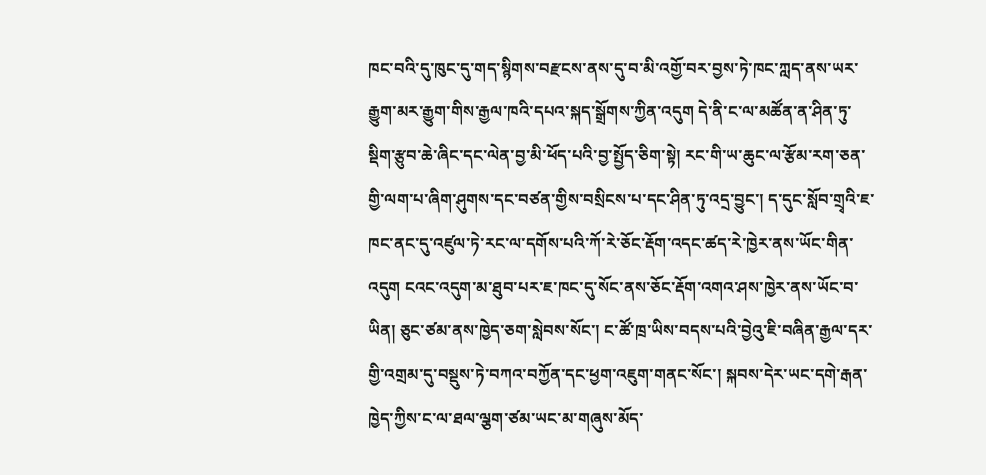ཁང་བའི་དུ་ཁུང་དུ་གད་སྙིགས་བརྫངས་ནས་དུ་བ་མི་འགྱོ་བར་བྱས་ཏེ་ཁང་ཀླད་ནས་ཡར་རྒྱུག་མར་རྒྱུག་གིས་རྒྱལ་ཁའི་དཔའ་སྐད་སྒྲོགས་ཀྱིན་འདུག དེ་ནི་ང་ལ་མཚོན་ན་ཤིན་ཏུ་སྡིག་རྩུབ་ཆེ་ཞིང་དང་ལེན་བྱ་མི་ཕོད་པའི་བྱ་སྤྱོད་ཅིག་སྟེ། རང་གི་ཡ་ཆུང་ལ་རྩོམ་རག་ཅན་གྱི་ལག་པ་ཞིག་ཤུགས་དང་བཙན་གྱིས་བསྲིངས་པ་དང་ཤིན་ཏུ་འདྲ་བྱུང་། ད་དུང་སློབ་གྲྭའི་ཇ་ཁང་ནང་དུ་འཛུལ་ཏེ་རང་ལ་དགོས་པའི་ཀོ་རེ་ཅོང་རྡོག་འདང་ཚད་རེ་ཁྱེར་ནས་ཡོང་གིན་འདུག ངའང་འདུག་མ་ཐུབ་པར་ཇ་ཁང་དུ་སོང་ནས་ཅོང་རྡོག་འགའ་ཤས་ཁྱེར་ནས་ཡོང་བ་ཡིན། ཅུང་ཙམ་ནས་ཁྱེད་ཅག་སླེབས་སོང་། ང་ཚོ་ཁྲ་ཡིས་བདས་པའི་བྱེའུ་ཇི་བཞིན་རྒྱལ་དར་གྱི་འགྲམ་དུ་བསྡུས་ཏེ་བཀའ་བཀྱོན་དང་ཕྱག་འཇུག་གནང་སོང་། སྐབས་དེར་ཡང་དགེ་རྒན་ཁྱེད་ཀྱིས་ང་ལ་ཐལ་ལྕག་ཙམ་ཡང་མ་གཞུས་མོད་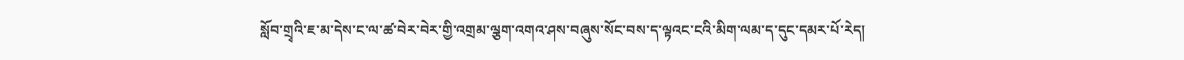སློབ་གྲྭའི་ཇ་མ་དེས་ང་ལ་ཚ་བེར་བེར་གྱི་འགྲམ་ལྕག་འགའ་ཤས་བཞུས་སོང་བས་ད་ལྟའང་ངའི་མིག་ལམ་ད་དུང་དམར་པོ་རེད།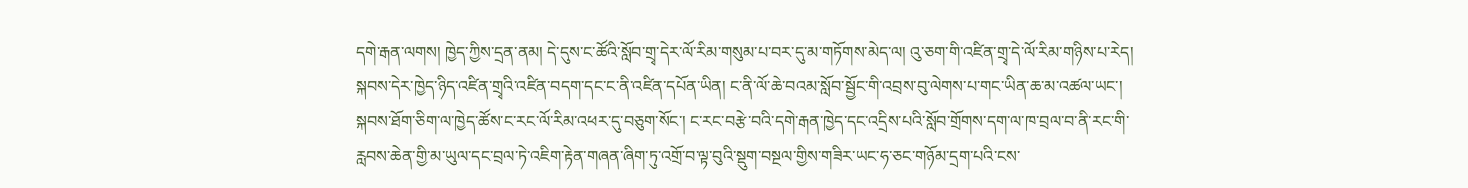དགེ་རྒན་ལགས། ཁྱེད་ཀྱིས་དྲན་ནམ། དེ་དུས་ང་ཚོའི་སློབ་གྲྭ་དེར་ལོ་རིམ་གསུམ་པ་བར་དུ་མ་གཏོགས་མེད་ལ། འུ་ཅག་གི་འཛིན་གྲྭ་དེ་ལོ་རིམ་གཉིས་པ་རེད། སྐབས་དེར་ཁྱེད་ཉིད་འཛིན་གྲྭའི་འཛིན་བདག་དང་ང་ནི་འཛིན་དཔོན་ཡིན། ང་ནི་ལོ་ཆེ་བའམ་སློབ་སྦྱོང་གི་འབྲས་བུ་ལེགས་པ་གང་ཡིན་ཆ་མ་འཚལ་ཡང་། སྐབས་ཐོག་ཅིག་ལ་ཁྱེད་ཚོས་ང་རང་ལོ་རིམ་འཕར་དུ་བཅུག་སོང་། ང་རང་བརྩེ་བའི་དགེ་རྒན་ཁྱེད་དང་འདྲིས་པའི་སློབ་གྲོགས་དག་ལ་ཁ་བྲལ་བ་ནི་རང་གི་རླབས་ཆེན་གྱི་མ་ཡུལ་དང་བྲལ་ཏེ་འཇིག་རྟེན་གཞན་ཞིག་ཏུ་འགྲོ་བ་ལྟ་བུའི་སྡུག་བསྔལ་གྱིས་གཟིར་ཡང་ཧ་ཅང་གཉོམ་དྲག་པའི་ངས་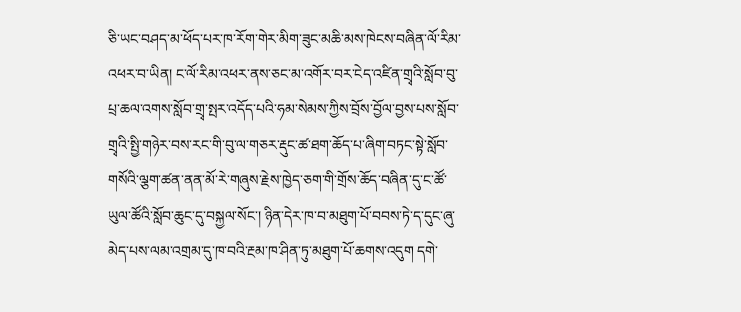ཅི་ཡང་བཤད་མ་ཕོད་པར་ཁ་རོག་གེར་མིག་ཟུང་མཆི་མས་ཁེངས་བཞིན་ལོ་རིམ་འཕར་བ་ཡིན། ང་ལོ་རིམ་འཕར་ནས་ཅང་མ་འགོར་བར་ངེད་འཛིན་གྲྭའི་སློབ་བུ་པྲ་ཆལ་འགས་སློབ་གྲྭ་སྤར་འདོད་པའི་ཧམ་སེམས་ཀྱིས་བྲོས་བྱོལ་བྱས་པས་སློབ་གྲྭའི་སྤྱི་གཉེར་བས་རང་གི་བུ་ལ་གཅར་རྡུང་ཚ་ཐག་ཆོད་པ་ཞིག་བཏང་སྟེ་སློབ་གསོའི་ལྕག་ཚན་ནན་མོ་རེ་གཞུས་རྗེས་ཁྱེད་ཅག་གི་གྲོས་ཆོད་བཞིན་དུ་ང་ཚོ་ཡུལ་ཚོའི་སློབ་ཆུང་དུ་བསྐྱལ་སོང་། ཉིན་དེར་ཁ་བ་མཐུག་པོ་བབས་ཏེ་ད་དུང་ཞུ་མེད་པས་ལམ་འགྲམ་དུ་ཁ་བའི་རྔམ་ཁ་ཤིན་ཏུ་མཐུག་པོ་ཆགས་འདུག དགེ་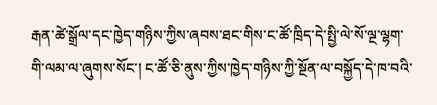རྒན་ཚེ་སྒྲོལ་དང་ཁྱེད་གཉིས་ཀྱིས་ཞབས་ཐང་གིས་ང་ཚོ་ཁྲིད་དེ་སྤྱི་ལེ་སོ་ལྔ་ལྷག་གི་ལམ་ལ་ཞུགས་སོང་། ང་ཚོ་ཅི་ནུས་ཀྱིས་ཁྱེད་གཉིས་ཀྱི་སྔོན་ལ་བསྐྱོད་དེ་ཁ་བའི་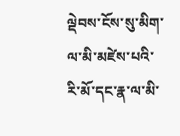ལྡེབས་ངོས་སུ་མིག་ལ་མི་མཛེས་པའི་རི་མོ་དང་རྣ་ལ་མི་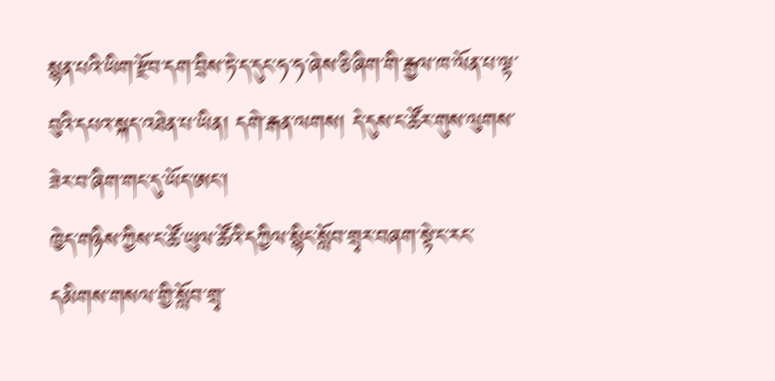སྙན་པའི་ཡིག་རྫོབ་དག་བྲིས་ཏེ་ད་དུང་ཧ་ཧ་ཞེས་ཅི་ཞིག་གི་རྒྱལ་ཁ་ལོན་པ་ལྟ་བུའི་དཔའ་སྐད་འཐེན་པ་ཡིན། དགེ་རྒན་ལགས། དེ་དུས་ང་ཚོར་གུས་ལུགས་ཟེར་བ་ཞིག་གང་དུ་ཡོད་ཨང་།
ཁྱེད་གཉིས་ཀྱིས་ང་ཚོ་ཡུལ་ཚོའི་དཀྱིལ་སྙིང་སློབ་གྲྭར་བཞག་སྟེ་ང་རང་དམིགས་གསལ་གྱི་སློབ་གྲྭ་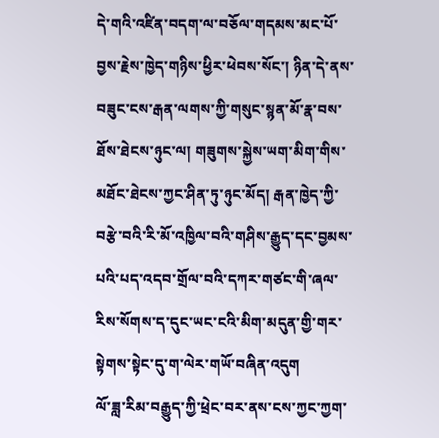དེ་གའི་འཛིན་བདག་ལ་བཅོལ་གདམས་མང་པོ་བྱས་རྗེས་ཁྱེད་གཉིས་ཕྱིར་ཕེབས་སོང་། ཉིན་དེ་ནས་བཟུང་ངས་རྒན་ལགས་ཀྱི་གསུང་སྙན་མོ་རྣ་བས་ཐོས་ཐེངས་ཉུང་ལ། གཟུགས་སྐྱེས་ཡག་མིག་གིས་མཐོང་ཐེངས་ཀྱང་ཤིན་ཏུ་ཉུང་མོད། རྒན་ཁྱེད་ཀྱི་བརྩེ་བའི་རི་མོ་འཁྱིལ་བའི་གཤིས་རྒྱུད་དང་བྱམས་པའི་པད་འདབ་གྲོལ་བའི་དཀར་གཙང་གི་ཞལ་རིས་སོགས་ད་དུང་ཡང་ངའི་མིག་མདུན་གྱི་གར་སྟེགས་སྟེང་དུ་ག་ལེར་གཡོ་བཞིན་འདུག
ལོ་ཟླ་རིམ་བརྒྱུད་ཀྱི་ཕྲེང་བར་ནས་ངས་ཀྱང་ཀྱག་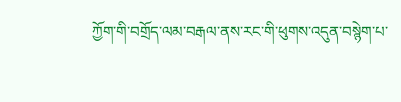ཀྱོག་གི་བགྲོད་ལམ་བརྒལ་ནས་རང་གི་ཕུགས་འདུན་བསྙེག་པ་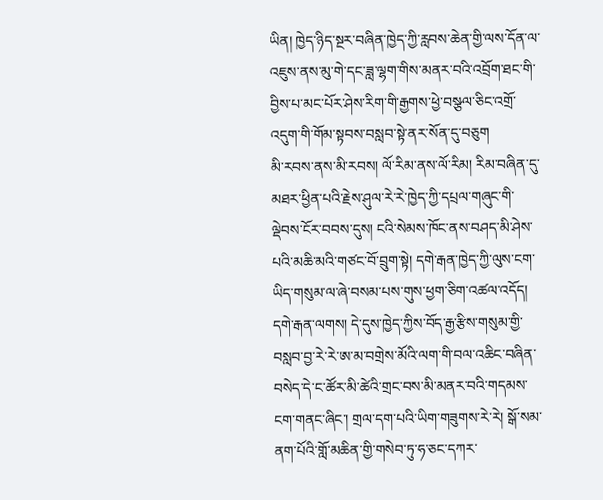ཡིན། ཁྱེད་ཉིད་སྔར་བཞིན་ཁྱེད་ཀྱི་རླབས་ཆེན་གྱི་ལས་དོན་ལ་འཇུས་ནས་མུ་གེ་དང་ཟླ་ལྷག་གིས་མནར་བའི་འབྲོག་ཐང་གི་བྱིས་པ་མང་པོར་ཤེས་རིག་གི་རྒྱགས་ཕྱེ་བསྩལ་ཅིང་འགྲོ་འདུག་གི་གོམ་སྟབས་བསླབ་སྟེ་ནར་སོན་དུ་བཅུག
མི་རབས་ནས་མི་རབས། ལོ་རིམ་ནས་ལོ་རིམ། རིམ་བཞིན་དུ་མཐར་ཕྱིན་པའི་རྗེས་ཤུལ་རེ་རེ་ཁྱེད་ཀྱི་དཔྲལ་གཞུང་གི་ལྡེབས་ངོར་བབས་དུས། ངའི་སེམས་ཁོང་ནས་བཤད་མི་ཤེས་པའི་མཆི་མའི་གཙང་བོ་བྲུག་སྟེ། དགེ་རྒན་ཁྱེད་ཀྱི་ལུས་ངག་ཡིད་གསུམ་ལ་ཞེ་བསམ་པས་གུས་ཕྱག་ཅིག་འཚལ་འདོད།
དགེ་རྒན་ལགས། དེ་དུས་ཁྱེད་ཀྱིས་བོད་རྒྱ་རྩིས་གསུམ་གྱི་བསླབ་བྱ་རེ་རེ་ཨ་མ་བགྲེས་མོའི་ལག་གི་བལ་འཆིང་བཞིན་བསེད་དེ་ང་ཚོར་མི་ཚེའི་གྲང་བས་མི་མནར་བའི་གདམས་ངག་གནང་ཞིང་། གྲལ་དག་པའི་ཡིག་གཟུགས་རེ་རེ། སྒོ་སམ་ནག་པོའི་གློ་མཆིན་གྱི་གསེབ་ཏུ་ཧ་ཅང་དཀར་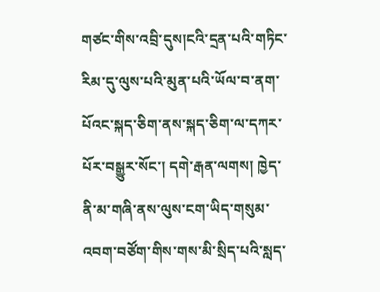གཙང་གིས་འབྲི་དུས།ངའི་དྲན་པའི་གཏིང་རིམ་དུ་ལུས་པའི་མུན་པའི་ཡོལ་བ་ནག་པོའང་སྐད་ཅིག་ནས་སྐད་ཅིག་ལ་དཀར་པོར་བསྒྱུར་སོང་། དགེ་རྒན་ལགས། ཁྱེད་ནི་མ་གཞི་ནས་ལུས་ངག་ཡིད་གསུམ་འབག་བཙོག་གིས་གས་མི་སྲིད་པའི་སླད་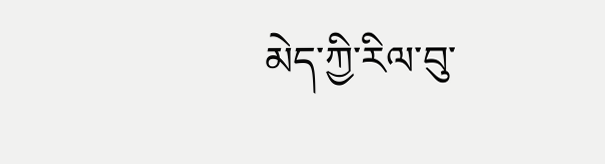མེད་ཀྱི་རིལ་བུ་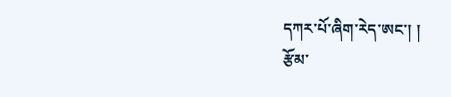དཀར་པོ་ཞིག་རེད་ཨང་། །
རྩོམ་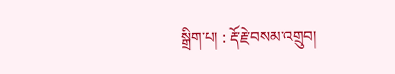སྒྲིག་པ། : རྡོ་རྗེ་བསམ་འགྲུབ།